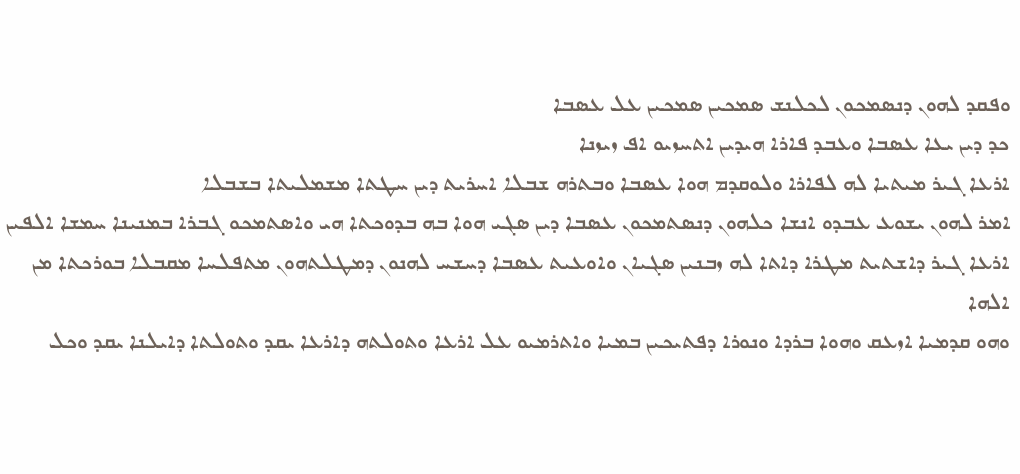ܘܦܩܕ ܠܗܘܢ ܕܢܤܡܟܘܢ ܠܟܠܢܫ ܤܡܟܝܢ ܤܡܟܝܢ ܥܠ ܥܤܒܐ
ܟܕ ܕܝܢ ܝܥܐ ܥܤܒܐ ܘܥܒܕ ܦܐܪܐ ܗܝܕܝܢ ܐܬܚܙܝܘ ܐܦ ܙܝܙܢܐ
ܐܪܥܐ ܓܝܪ ܡܝܬܝܐ ܠܗ ܠܦܐܪܐ ܘܠܘܩܕܡ ܗܘܐ ܥܤܒܐ ܘܒܬܪܗ ܫܒܠܐ ܐܚܪܝܬ ܕܝܢ ܚܛܬܐ ܡܫܡܠܝܬܐ ܒܫܒܠܐ
ܐܡܪ ܠܗܘܢ ܝܫܘܥ ܥܒܕܘ ܐܢܫܐ ܟܠܗܘܢ ܕܢܤܬܡܟܘܢ ܥܤܒܐ ܕܝܢ ܤܓܝ ܗܘܐ ܒܗ ܒܕܘܟܬܐ ܗܝ ܘܐܤܬܡܟܘ ܓܒܪܐ ܒܡܢܝܢܐ ܚܡܫܐ ܐܠܦܝܢ
ܐܪܥܐ ܓܝܪ ܕܐܫܬܝܬ ܡܛܪܐ ܕܐܬܐ ܠܗ ܙܒܢܝܢ ܤܓܝܐܢ ܘܐܘܥܝܬ ܥܤܒܐ ܕܚܫܚ ܠܗܢܘܢ ܕܡܛܠܬܗܘܢ ܡܬܦܠܚܐ ܡܩܒܠܐ ܒܘܪܟܬܐ ܡܢ ܐܠܗܐ
ܘܗܘ ܩܕܡܝܐ ܐܙܥܩ ܘܗܘܐ ܒܪܕܐ ܘܢܘܪܐ ܕܦܬܝܟܝܢ ܒܡܝܐ ܘܐܬܪܡܝܘ ܥܠ ܐܪܥܐ ܘܬܘܠܬܗ ܕܐܪܥܐ ܝܩܕ ܘܬܘܠܬܐ ܕܐܝܠܢܐ ܝܩܕ ܘܟܠ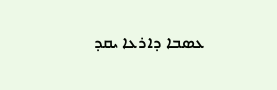ܥܤܒܐ ܕܐܪܥܐ ܝܩܕ